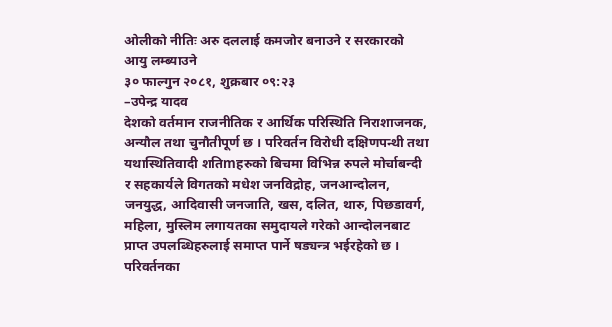ओलीको नीतिः अरु दललाई कमजोर बनाउने र सरकारको आयु लम्ब्याउने
३० फाल्गुन २०८१, शुक्रबार ०९:२३
–उपेन्द्र यादव
देशको वर्तमान राजनीतिक र आर्थिक परिस्थिति निराशाजनक, अन्यौल तथा चुनौतीपूर्ण छ । परिवर्तन विरोधी दक्षिणपन्थी तथा यथास्थितिवादी शतिmहरुको बिचमा विभिन्न रुपले मोर्चाबन्दी र सहकार्यले विगतको मधेश जनविद्रोह, जनआन्दोलन, जनयुद्ध, आदिवासी जनजाति, खस, दलित, थारु, पिछडावर्ग, महिला, मुस्लिम लगायतका समुदायले गरेको आन्दोलनबाट प्राप्त उपलब्धिहरुलाई समाप्त पार्ने षड्यन्त्र भईरहेको छ ।
परिवर्तनका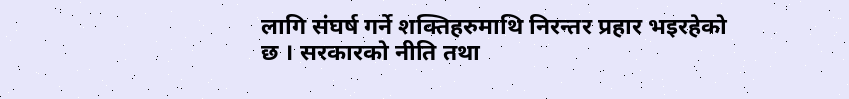लागि संघर्ष गर्ने शक्तिहरुमाथि निरन्तर प्रहार भइरहेको छ । सरकारको नीति तथा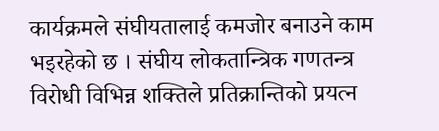कार्यक्रमले संघीयतालाई कमजोर बनाउने काम भइरहेको छ । संघीय लोकतान्त्रिक गणतन्त्र विरोधी विभिन्न शक्तिले प्रतिक्रान्तिको प्रयत्न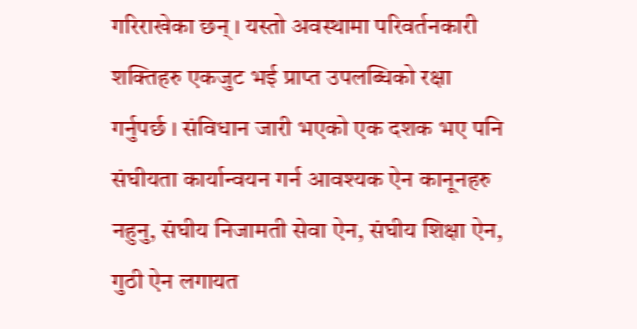गरिराखेका छन् । यस्तो अवस्थामा परिवर्तनकारी शक्तिहरु एकजुट भई प्राप्त उपलब्धिको रक्षा गर्नुपर्छ । संविधान जारी भएको एक दशक भए पनि संघीयता कार्यान्वयन गर्न आवश्यक ऐन कानूनहरु नहुनु, संघीय निजामती सेवा ऐन, संघीय शिक्षा ऐन, गुठी ऐन लगायत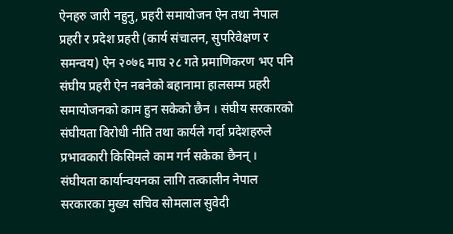ऐनहरु जारी नहुनु, प्रहरी समायोजन ऐन तथा नेपाल प्रहरी र प्रदेश प्रहरी (कार्य संचालन, सुपरिवेक्षण र समन्वय) ऐन २०७६ माघ २८ गते प्रमाणिकरण भए पनि संघीय प्रहरी ऐन नबनेको बहानामा हालसम्म प्रहरी समायोजनको काम हुन सकेको छैन । संघीय सरकारको संघीयता विरोधी नीति तथा कार्यले गर्दा प्रदेशहरुले प्रभावकारी किसिमले काम गर्न सकेका छैनन् ।
संघीयता कार्यान्वयनका लागि तत्कालीन नेपाल सरकारका मुख्य सचिव सोमलाल सुवेदी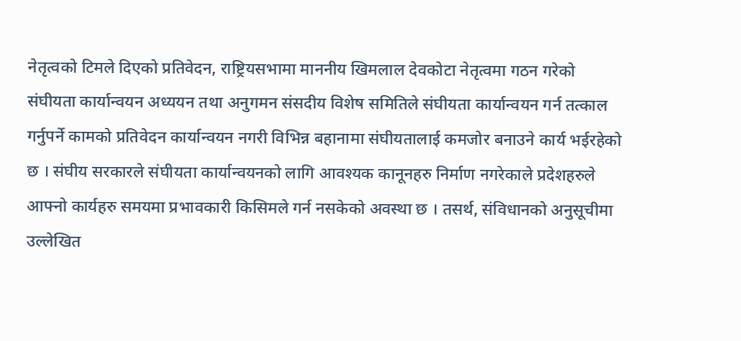नेतृत्वको टिमले दिएको प्रतिवेदन, राष्ट्रियसभामा माननीय खिमलाल देवकोटा नेतृत्वमा गठन गरेको संघीयता कार्यान्वयन अध्ययन तथा अनुगमन संसदीय विशेष समितिले संघीयता कार्यान्वयन गर्न तत्काल गर्नुपर्ने कामको प्रतिवेदन कार्यान्वयन नगरी विभिन्न बहानामा संघीयतालाई कमजोर बनाउने कार्य भईरहेको छ । संघीय सरकारले संघीयता कार्यान्वयनको लागि आवश्यक कानूनहरु निर्माण नगरेकाले प्रदेशहरुले आफ्नो कार्यहरु समयमा प्रभावकारी किसिमले गर्न नसकेको अवस्था छ । तसर्थ, संविधानको अनुसूचीमा उल्लेखित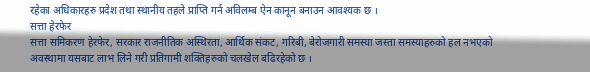रहेका अधिकारहरु प्रदेश तथा स्थानीय तहले प्राप्ति गर्न अविलम्ब ऐन कानून बनाउन आवश्यक छ ।
सत्ता हेरफेर
सत्ता समिकरण हेरफेर, सरकार राजनीतिक अस्थिरता, आर्थिक संकट, गरिबी, बेरोजगारी समस्या जस्ता समस्याहरुको हल नभएको अवस्थामा यसबाट लाभ लिने गरी प्रतिगामी शक्तिहरुको चलखेल बढिरहेको छ ।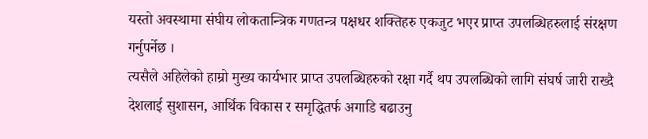यस्तो अवस्थामा संघीय लोकतान्त्रिक गणतन्त्र पक्षधर शक्तिहरु एकजुट भएर प्राप्त उपलब्धिहरुलाई संरक्षण गर्नुपर्नेछ ।
त्यसैले अहिलेको हाम्रो मुख्य कार्यभार प्राप्त उपलब्धिहरुको रक्षा गर्दै थप उपलब्धिको लागि संघर्ष जारी राख्दै देशलाई सुशासन, आर्थिक विकास र समृद्धितर्फ अगाडि बढाउनु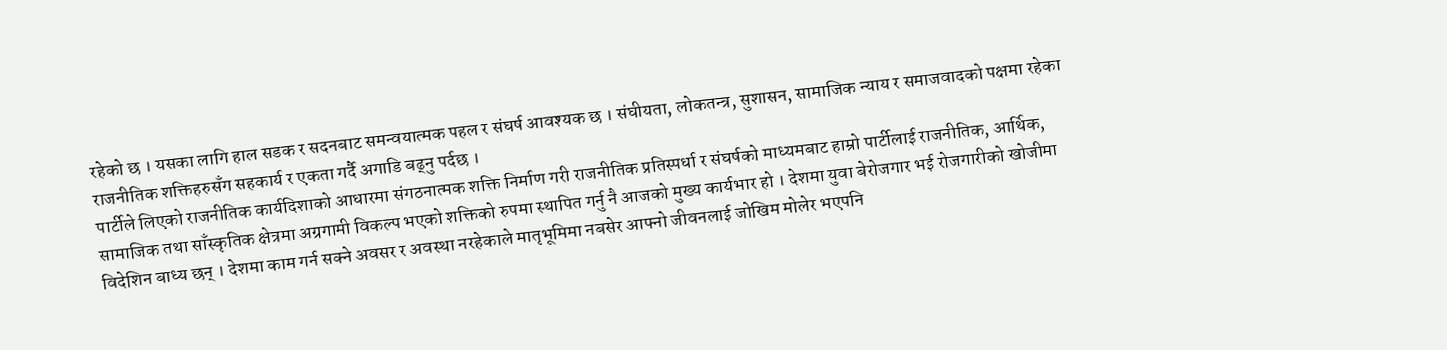रहेको छ । यसका लागि हाल सडक र सदनबाट समन्वयात्मक पहल र संघर्ष आवश्यक छ । संघीयता, लोकतन्त्र, सुशासन, सामाजिक न्याय र समाजवादको पक्षमा रहेका राजनीतिक शक्तिहरुसँग सहकार्य र एकता गर्दै अगाडि बढ्नु पर्दछ ।
पार्टीले लिएको राजनीतिक कार्यदिशाको आधारमा संगठनात्मक शक्ति निर्माण गरी राजनीतिक प्रतिस्पर्धा र संघर्षको माध्यमबाट हाम्रो पार्टीलाई राजनीतिक, आर्थिक, सामाजिक तथा साँस्कृतिक क्षेत्रमा अग्रगामी विकल्प भएको शक्तिको रुपमा स्थापित गर्नु नै आजको मुख्य कार्यभार हो । देशमा युवा बेरोजगार भई रोजगारीको खोजीमा विदेशिन बाध्य छन् । देशमा काम गर्न सक्ने अवसर र अवस्था नरहेकाले मातृभूमिमा नबसेर आफ्नो जीवनलाई जोखिम मोलेर भएपनि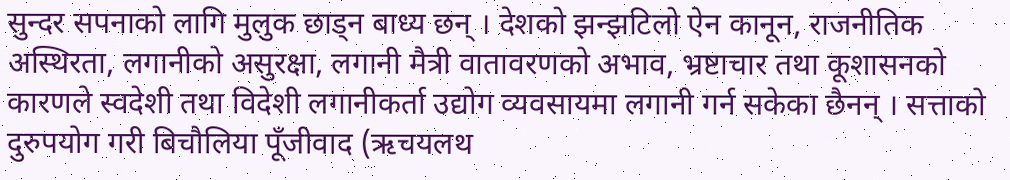सुन्दर सपनाको लागि मुलुक छाड्न बाध्य छन् । देशको झन्झटिलो ऐन कानून, राजनीतिक अस्थिरता, लगानीको असुरक्षा, लगानी मैत्री वातावरणको अभाव, भ्रष्टाचार तथा कूशासनको कारणले स्वदेशी तथा विदेशी लगानीकर्ता उद्योग व्यवसायमा लगानी गर्न सकेका छैनन् । सत्ताको दुरुपयोग गरी बिचौलिया पूँजीवाद (ऋचयलथ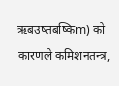ऋबउष्तबष्किm) को कारणले कमिशनतन्त्र,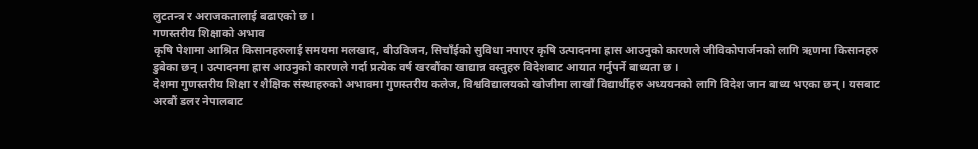लुटतन्त्र र अराजकतालाई बढाएको छ ।
गणस्तरीय शिक्षाको अभाव
कृषि पेशामा आश्रित किसानहरुलाई समयमा मलखाद, बीउविजन, सिचाँईको सुविधा नपाएर कृषि उत्पादनमा ह्रास आउनुको कारणले जीविकोपार्जनको लागि ऋणमा किसानहरु डुबेका छन् । उत्पादनमा ह्रास आउनुको कारणले गर्दा प्रत्येक वर्ष खरबौंका खाद्यान्न वस्तुहरु विदेशबाट आयात गर्नुपर्ने बाध्यता छ ।
देशमा गुणस्तरीय शिक्षा र शैक्षिक संस्थाहरुको अभावमा गुणस्तरीय कलेज, विश्वविद्यालयको खोजीमा लाखौं विद्यार्थीहरु अध्ययनको लागि विदेश जान बाध्य भएका छन् । यसबाट अरबौं डलर नेपालबाट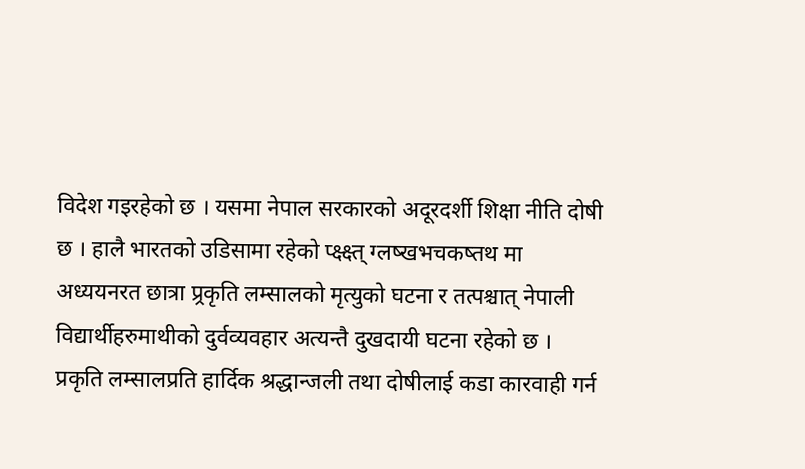विदेश गइरहेको छ । यसमा नेपाल सरकारको अदूरदर्शी शिक्षा नीति दोषी छ । हालै भारतको उडिसामा रहेको प्क्ष्क्ष्त् ग्लष्खभचकष्तथ मा अध्ययनरत छात्रा प्र्रकृति लम्सालको मृत्युको घटना र तत्पश्चात् नेपाली विद्यार्थीहरुमाथीको दुर्वव्यवहार अत्यन्तै दुखदायी घटना रहेको छ ।
प्रकृति लम्सालप्रति हार्दिक श्रद्धान्जली तथा दोषीलाई कडा कारवाही गर्न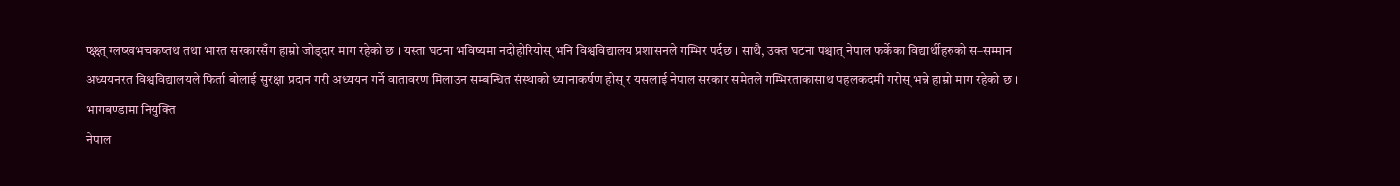प्क्ष्क्ष्त् ग्लष्खभचकष्तथ तथा भारत सरकारसँग हाम्रो जोड्दार माग रहेको छ । यस्ता घटना भविष्यमा नदोहोरियोस् भनि विश्वविद्यालय प्रशासनले गम्भिर पर्दछ । साथै, उक्त घटना पश्चात् नेपाल फर्केका विद्यार्थीहरुको स–सम्मान अध्ययनरत विश्वविद्यालयले फिर्ता बोलाई सुरक्षा प्रदान गरी अध्ययन गर्ने वातावरण मिलाउन सम्बन्धित संस्थाको ध्यानाकर्षण होस् र यसलाई नेपाल सरकार समेतले गम्भिरताकासाथ पहलकदमी गरोस् भन्ने हाम्रो माग रहेको छ ।
भागबण्डामा नियुक्ति
नेपाल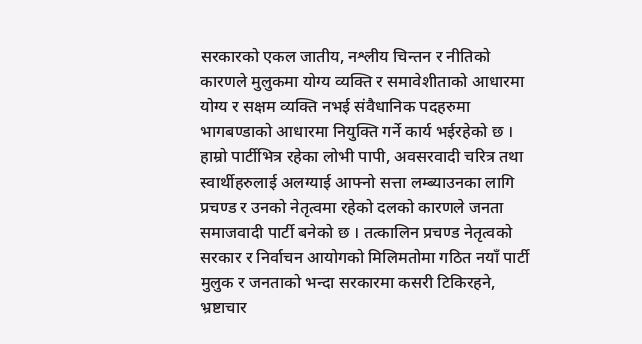सरकारको एकल जातीय, नश्लीय चिन्तन र नीतिको कारणले मुलुकमा योग्य व्यक्ति र समावेशीताको आधारमा योग्य र सक्षम व्यक्ति नभई संवैधानिक पदहरुमा भागबण्डाको आधारमा नियुक्ति गर्ने कार्य भईरहेको छ ।
हाम्रो पार्टीभित्र रहेका लोभी पापी, अवसरवादी चरित्र तथा स्वार्थीहरुलाई अलग्याई आफ्नो सत्ता लम्ब्याउनका लागि प्रचण्ड र उनको नेतृत्वमा रहेको दलको कारणले जनता समाजवादी पार्टी बनेको छ । तत्कालिन प्रचण्ड नेतृत्वको सरकार र निर्वाचन आयोगको मिलिमतोमा गठित नयाँ पार्टी मुलुक र जनताको भन्दा सरकारमा कसरी टिकिरहने, भ्रष्टाचार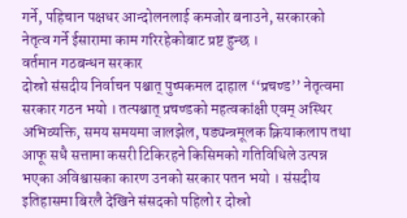गर्ने, पहिचान पक्षधर आन्दोलनलाई कमजोर बनाउने, सरकारको नेतृत्व गर्ने ईसारामा काम गरिरहेकोबाट प्रष्ट हुन्छ ।
वर्तमान गठबन्धन सरकार
दोस्रो संसदीय निर्वाचन पश्चात् पुष्पकमल दाहाल ‘‘प्रचण्ड’’ नेतृत्वमा सरकार गठन भयो । तत्पश्चात् प्रचण्डको महत्वकांक्षी एवम् अस्थिर अभिव्यक्ति, समय समयमा जालझेल, षड्यन्त्रमूलक क्रियाकलाप तथा आफू सधै सत्तामा कसरी टिकिरहने किसिमको गतिविधिले उत्पन्न भएका अविश्वासका कारण उनको सरकार पतन भयो । संसदीय इतिहासमा बिरलै देखिने संसदको पहिलो र दोस्रो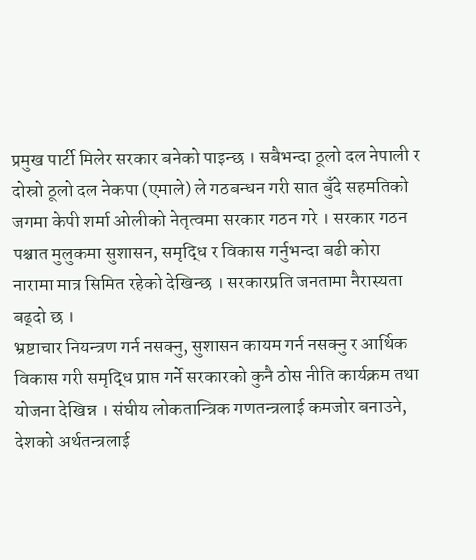प्रमुख पार्टी मिलेर सरकार बनेको पाइन्छ । सबैभन्दा ठूलो दल नेपाली र दोस्रो ठूलो दल नेकपा (एमाले) ले गठबन्धन गरी सात बुँदे सहमतिको जगमा केपी शर्मा ओलीको नेतृत्वमा सरकार गठन गरे । सरकार गठन पश्चात मुलुकमा सुशासन, समृद्धि र विकास गर्नुभन्दा बढी कोरा नारामा मात्र सिमित रहेको देखिन्छ । सरकारप्रति जनतामा नैरास्यता बढ्दो छ ।
भ्रष्टाचार नियन्त्रण गर्न नसक्नु, सुशासन कायम गर्न नसक्नु र आर्थिक विकास गरी समृद्धि प्राप्त गर्ने सरकारको कुनै ठोस नीति कार्यक्रम तथा योजना देखिन्न । संघीय लोकतान्त्रिक गणतन्त्रलाई कमजोर बनाउने, देशको अर्थतन्त्रलाई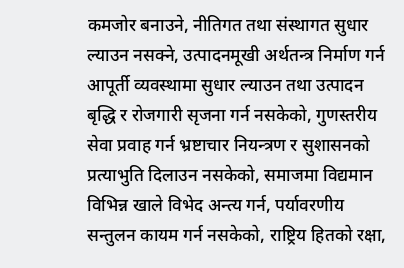कमजोर बनाउने, नीतिगत तथा संस्थागत सुधार ल्याउन नसक्ने, उत्पादनमूखी अर्थतन्त्र निर्माण गर्न आपूर्ती व्यवस्थामा सुधार ल्याउन तथा उत्पादन बृद्धि र रोजगारी सृजना गर्न नसकेको, गुणस्तरीय सेवा प्रवाह गर्न भ्रष्टाचार नियन्त्रण र सुशासनको प्रत्याभुति दिलाउन नसकेको, समाजमा विद्यमान विभिन्न खाले विभेद अन्त्य गर्न, पर्यावरणीय सन्तुलन कायम गर्न नसकेको, राष्ट्रिय हितको रक्षा,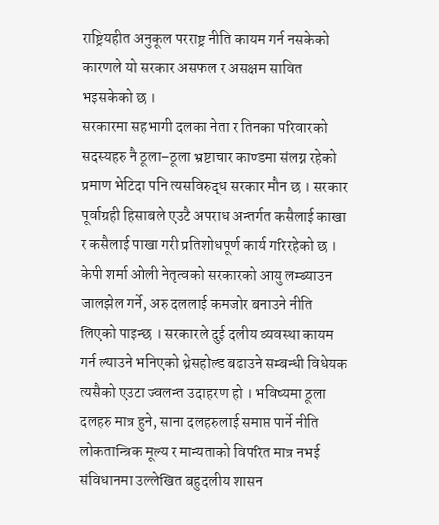राष्ट्रियहीत अनुकूल परराष्ट्र नीति कायम गर्न नसकेको कारणले यो सरकार असफल र असक्षम सावित भइसकेको छ ।
सरकारमा सहभागी दलका नेता र तिनका परिवारको सदस्यहरु नै ठूला–ठूला भ्रष्टाचार काण्डमा संलग्न रहेको प्रमाण भेटिदा पनि त्यसविरुद्ध सरकार मौन छ । सरकार पूर्वाग्रही हिसाबले एउटै अपराध अन्तर्गत कसैलाई काखा र कसैलाई पाखा गरी प्रतिशोधपूर्ण कार्य गरिरहेको छ ।
केपी शर्मा ओली नेतृत्वको सरकारको आयु लम्ब्याउन जालझेल गर्ने, अरु दललाई कमजोर बनाउने नीति लिएको पाइन्छ । सरकारले दुई दलीय व्यवस्था कायम गर्न ल्याउने भनिएको थ्रेसहोल्ड बढाउने सम्बन्धी विधेयक त्यसैको एउटा ज्वलन्त उदाहरण हो । भविष्यमा ठूला दलहरु मात्र हुने, साना दलहरुलाई समाप्त पार्ने नीति लोकतान्त्रिक मूल्य र मान्यताको विपरित मात्र नभई संविधानमा उल्लेखित बहुदलीय शासन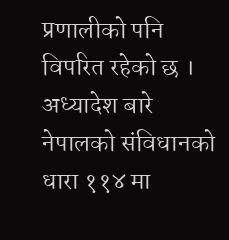प्रणालीको पनि विपरित रहेको छ ।
अध्यादेश बारे
नेपालको संविधानको धारा ११४ मा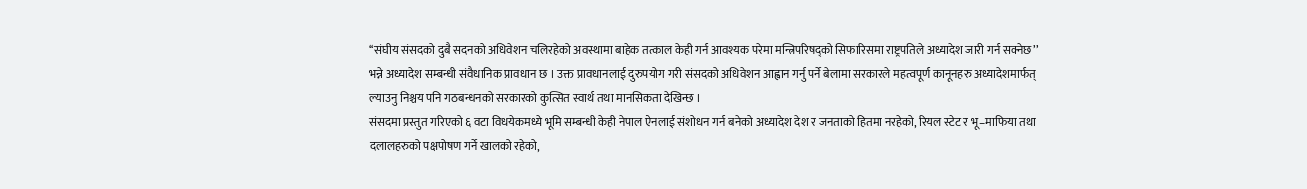‘‘संघीय संसदको दुबै सदनको अधिवेशन चलिरहेको अवस्थामा बाहेक तत्काल केही गर्न आवश्यक परेमा मन्त्रिपरिषद्को सिफारिसमा राष्ट्रपतिले अध्यादेश जारी गर्न सक्नेछ’’ भन्ने अध्यादेश सम्बन्धी संवैधानिक प्रावधान छ । उक्त प्रावधानलाई दुरुपयोग गरी संसदको अधिवेशन आह्वान गर्नु पर्ने बेलामा सरकारले महत्वपूर्ण कानूनहरु अध्यादेशमार्फत् ल्याउनु निश्चय पनि गठबन्धनको सरकारको कुत्सित स्वार्थ तथा मानसिकता देखिन्छ ।
संसदमा प्रस्तुत गरिएको ६ वटा विधयेकमध्ये भूमि सम्बन्धी केही नेपाल ऐनलाई संशोधन गर्न बनेको अध्यादेश देश र जनताको हितमा नरहेको, रियल स्टेट र भू–माफिया तथा दलालहरुको पक्षपोषण गर्ने खालको रहेको,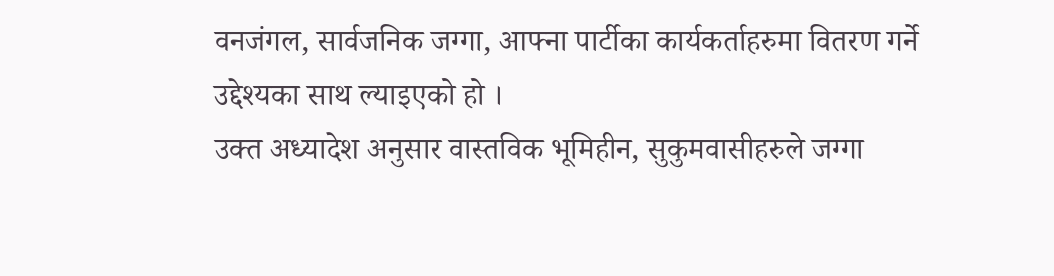वनजंगल, सार्वजनिक जग्गा, आफ्ना पार्टीका कार्यकर्ताहरुमा वितरण गर्ने उद्देश्यका साथ ल्याइएको हो ।
उक्त अध्यादेश अनुसार वास्तविक भूमिहीन, सुकुमवासीहरुले जग्गा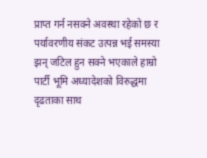प्राप्त गर्न नसक्ने अवस्था रहेको छ र पर्यावरणीय संकट उत्पन्न भई समस्या झन् जटिल हुन सक्ने भएकाले हाम्रो पार्टी भूमि अध्यादेशको विरुद्धमा दृढताका साथ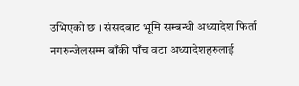उभिएको छ । संसदबाट भूमि सम्बन्धी अध्यादेश फिर्ता नगरुन्जेलसम्म बाँकी पाँच वटा अध्यादेशहरुलाई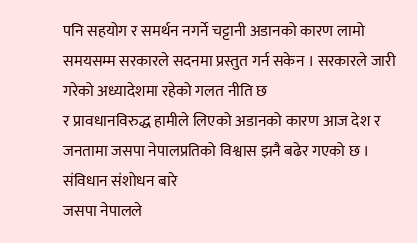पनि सहयोग र समर्थन नगर्ने चट्टानी अडानको कारण लामो समयसम्म सरकारले सदनमा प्रस्तुत गर्न सकेन । सरकारले जारी गरेको अध्यादेशमा रहेको गलत नीति छ
र प्रावधानविरुद्ध हामीले लिएको अडानको कारण आज देश र जनतामा जसपा नेपालप्रतिको विश्वास झनै बढेर गएको छ ।
संविधान संशोधन बारे
जसपा नेपालले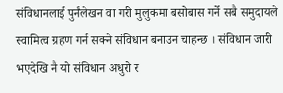संविधानलाई पुर्नंलेखन वा गरी मुलुकमा बसोबास गर्ने सबै समुदायले स्वामित्व ग्रहण गर्न सक्ने संविधान बनाउन चाहन्छ । संविधान जारी भएदेखि नै यो संविधान अधुरो र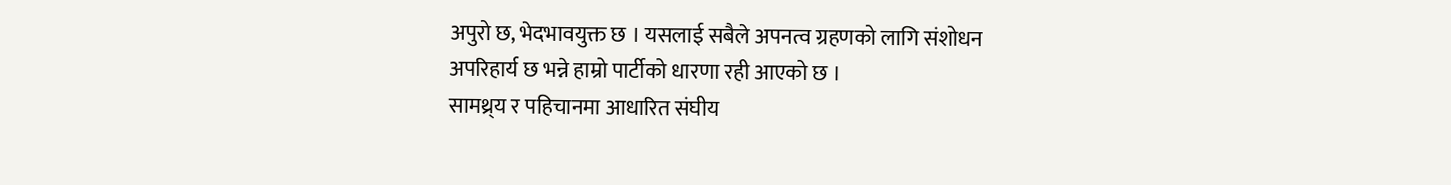अपुरो छ, भेदभावयुक्त छ । यसलाई सबैले अपनत्व ग्रहणको लागि संशोधन अपरिहार्य छ भन्ने हाम्रो पार्टीको धारणा रही आएको छ ।
सामथ्र्य र पहिचानमा आधारित संघीय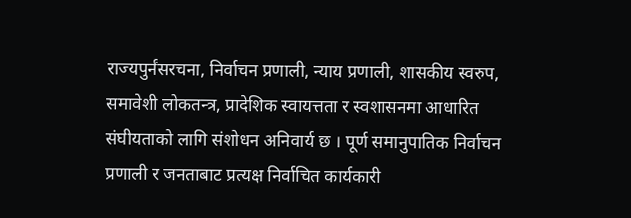राज्यपुर्नंसरचना, निर्वाचन प्रणाली, न्याय प्रणाली, शासकीय स्वरुप, समावेशी लोकतन्त्र, प्रादेशिक स्वायत्तता र स्वशासनमा आधारित संघीयताको लागि संशोधन अनिवार्य छ । पूर्ण समानुपातिक निर्वाचन प्रणाली र जनताबाट प्रत्यक्ष निर्वाचित कार्यकारी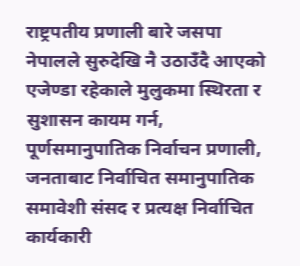राष्ट्रपतीय प्रणाली बारे जसपा नेपालले सुरुदेखि नै उठाउँदै आएको एजेण्डा रहेकाले मुलुकमा स्थिरता र सुशासन कायम गर्न, पूर्णसमानुपातिक निर्वाचन प्रणाली, जनताबाट निर्वाचित समानुपातिक समावेशी संसद र प्रत्यक्ष निर्वाचित कार्यकारी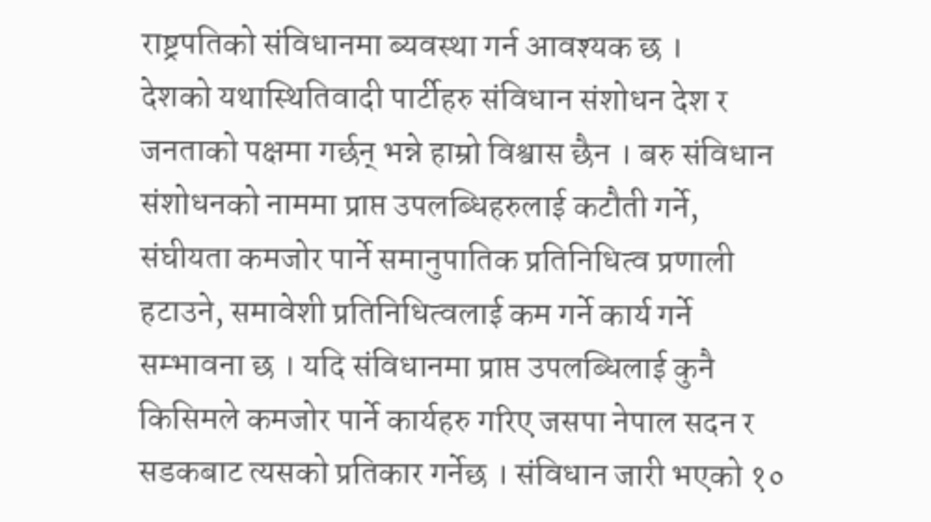राष्ट्रपतिको संविधानमा ब्यवस्था गर्न आवश्यक छ ।
देशको यथास्थितिवादी पार्टीहरु संविधान संशोधन देश र जनताको पक्षमा गर्छन् भन्ने हाम्रो विश्वास छैन । बरु संविधान संशोधनको नाममा प्राप्त उपलब्धिहरुलाई कटौती गर्ने, संघीयता कमजोर पार्ने समानुपातिक प्रतिनिधित्व प्रणाली हटाउने, समावेशी प्रतिनिधित्वलाई कम गर्ने कार्य गर्ने सम्भावना छ । यदि संविधानमा प्राप्त उपलब्धिलाई कुनै किसिमले कमजोर पार्ने कार्यहरु गरिए जसपा नेपाल सदन र सडकबाट त्यसको प्रतिकार गर्नेछ । संविधान जारी भएको १०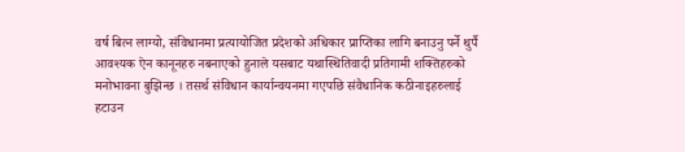वर्ष बित्न लाग्यो, संविधानमा प्रत्यायोजित प्रदेशको अधिकार प्राप्तिका लागि बनाउनु पर्ने थुर्पै आवश्यक ऐन कानूनहरु नबनाएको हुनाले यसबाट यथास्थितिवादी प्रतिगामी शक्तिहरुको मनोभावना बुझिन्छ । तसर्थ संविधान कार्यान्वयनमा गएपछि संवैधानिक कठीनाइहरुलाई हटाउन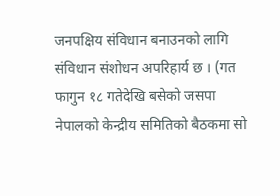जनपक्षिय संविधान बनाउनको लागि संविधान संशोधन अपरिहार्य छ । (गत फागुन १८ गतेदेखि बसेको जसपा नेपालको केन्द्रीय समितिको बैठकमा सो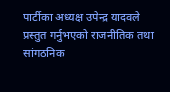पार्टीका अध्यक्ष उपेन्द्र यादवले प्रस्तुत गर्नुभएको राजनीतिक तथा सांगठनिक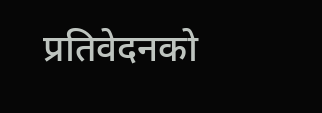प्रतिवेदनको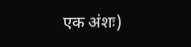एक अंशः)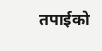तपाईको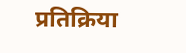प्रतिक्रिया